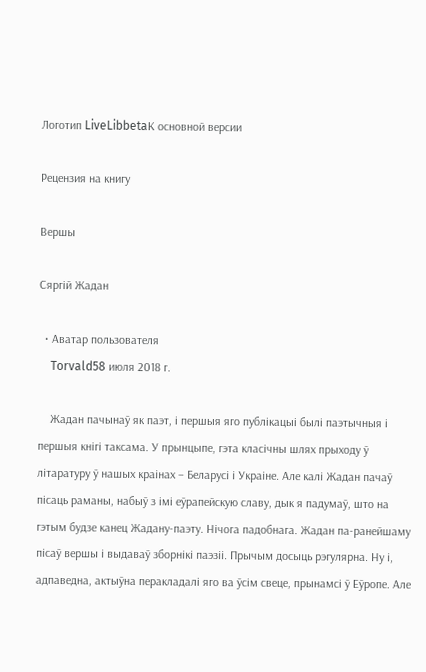Логотип LiveLibbetaК основной версии

Рецензия на книгу

Вершы

Сяргій Жадан

  • Аватар пользователя
    Torvald58 июля 2018 г.

    Жадан пачынаў як паэт, і першыя яго публікацыі былі паэтычныя і першыя кнігі таксама. У прынцыпе, гэта класічны шлях прыходу ў літаратуру ў нашых краінах – Беларусі і Украіне. Але калі Жадан пачаў пісаць раманы, набыў з імі еўрапейскую славу, дык я падумаў, што на гэтым будзе канец Жадану-паэту. Нічога падобнага. Жадан па-ранейшаму пісаў вершы і выдаваў зборнікі паэзіі. Прычым досыць рэгулярна. Ну і, адпаведна, актыўна перакладалі яго ва ўсім свеце, прынамсі ў Еўропе. Але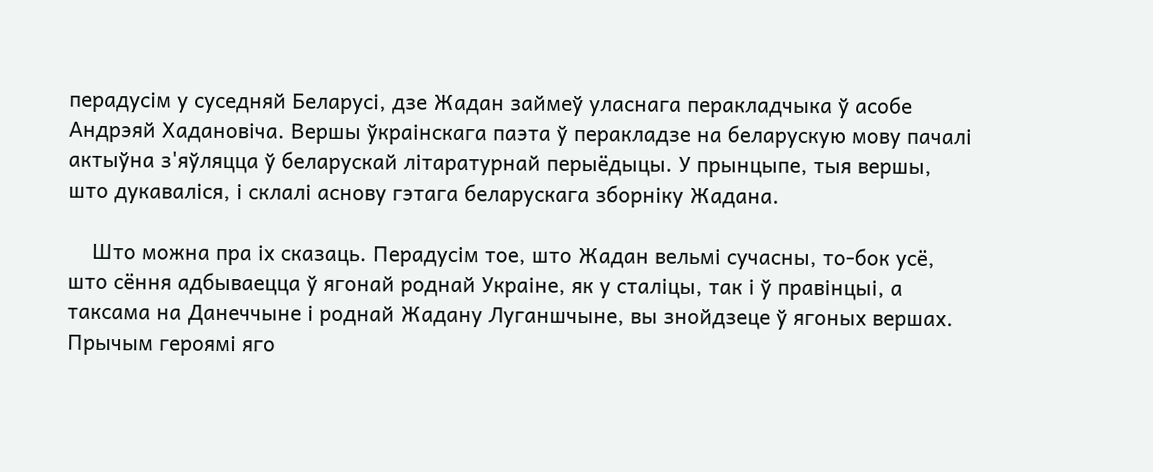перадусім у суседняй Беларусі, дзе Жадан займеў уласнага перакладчыка ў асобе Андрэяй Хадановіча. Вершы ўкраінскага паэта ў перакладзе на беларускую мову пачалі актыўна з'яўляцца ў беларускай літаратурнай перыёдыцы. У прынцыпе, тыя вершы, што дукаваліся, і склалі аснову гэтага беларускага зборніку Жадана.

    Што можна пра іх сказаць. Перадусім тое, што Жадан вельмі сучасны, то-бок усё, што сёння адбываецца ў ягонай роднай Украіне, як у сталіцы, так і ў правінцыі, а таксама на Данеччыне і роднай Жадану Луганшчыне, вы знойдзеце ў ягоных вершах. Прычым героямі яго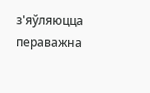з'яўляюцца пераважна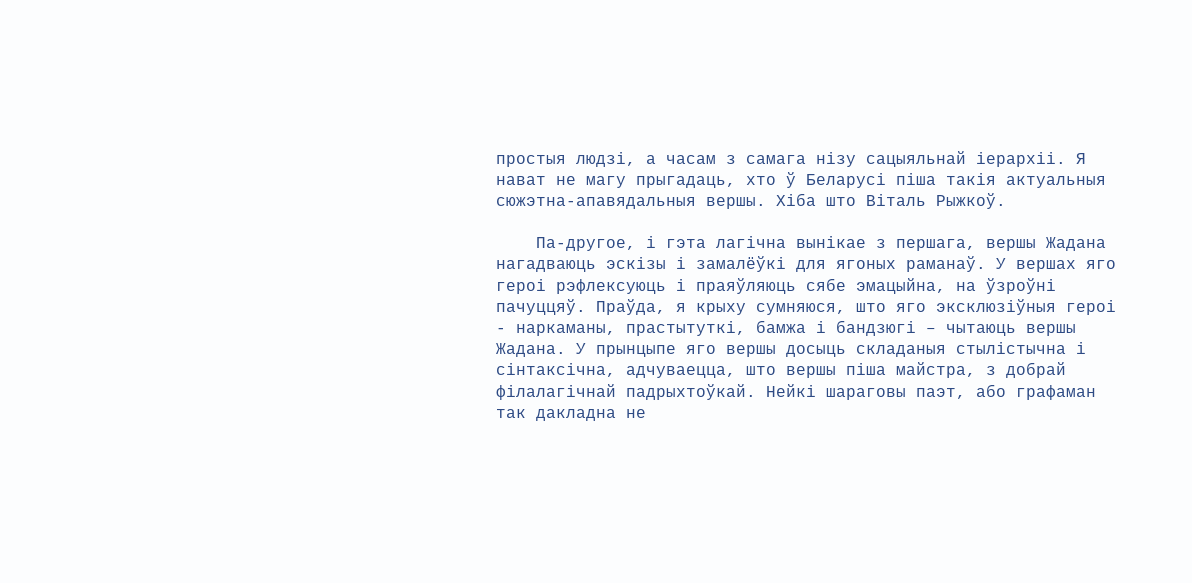простыя людзі, а часам з самага нізу сацыяльнай іерархіі. Я нават не магу прыгадаць, хто ў Беларусі піша такія актуальныя сюжэтна-апавядальныя вершы. Хіба што Віталь Рыжкоў.

    Па-другое, і гэта лагічна вынікае з першага, вершы Жадана нагадваюць эскізы і замалёўкі для ягоных раманаў. У вершах яго героі рэфлексуюць і праяўляюць сябе эмацыйна, на ўзроўні пачуццяў. Праўда, я крыху сумняюся, што яго эксклюзіўныя героі - наркаманы, прастытуткі, бамжа і бандзюгі – чытаюць вершы Жадана. У прынцыпе яго вершы досыць складаныя стылістычна і сінтаксічна, адчуваецца, што вершы піша майстра, з добрай філалагічнай падрыхтоўкай. Нейкі шараговы паэт, або графаман так дакладна не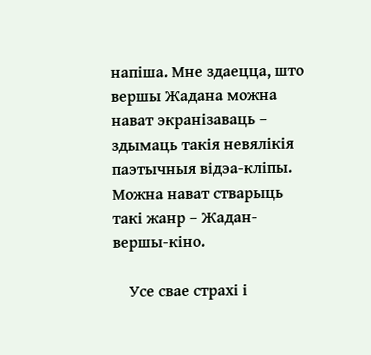напіша. Мне здаецца, што вершы Жадана можна нават экранізаваць – здымаць такія невялікія паэтычныя відэа-кліпы. Можна нават стварыць такі жанр – Жадан-вершы-кіно.

    Усе свае страхі і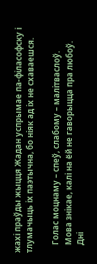жахі праўды жыцця Жадан успрымае па-філасофску і тлумачыць іх паэтычна, бо ніяк ад іх не схаваешся.

    Голас моцнаму – спеў, слабому – малітваслоў.
    Мова знікае, калі на ёй не гаворыцца пра любоў.
    Дні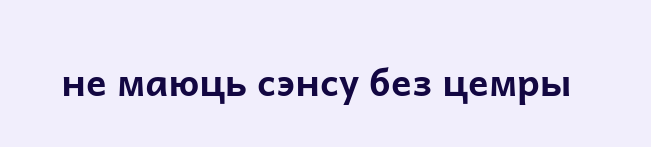не маюць сэнсу без цемры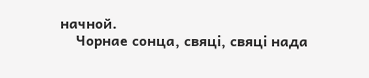начной.
    Чорнае сонца, свяці, свяці нада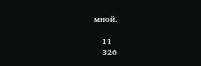мной.

    11
    326